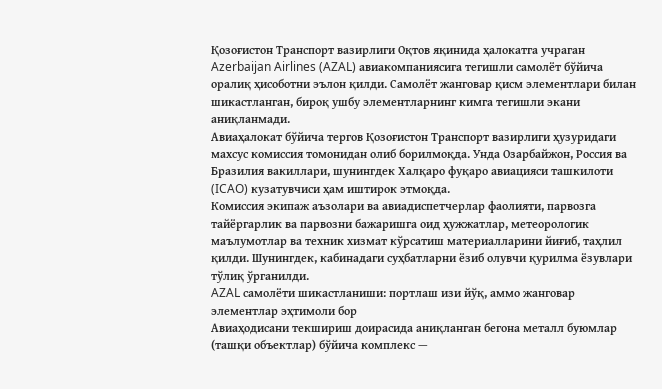Қозоғистон Транспорт вазирлиги Оқтов яқинида ҳалокатга учраган Azerbaijan Airlines (AZAL) авиакомпаниясига тегишли самолёт бўйича оралиқ ҳисоботни эълон қилди. Самолёт жанговар қисм элементлари билан шикастланган, бироқ ушбу элементларнинг кимга тегишли экани аниқланмади.
Авиаҳалокат бўйича тергов Қозоғистон Транспорт вазирлиги ҳузуридаги махсус комиссия томонидан олиб борилмоқда. Унда Озарбайжон, Россия ва Бразилия вакиллари, шунингдек Халқаро фуқаро авиацияси ташкилоти (ICAO) кузатувчиси ҳам иштирок этмоқда.
Комиссия экипаж аъзолари ва авиадиспетчерлар фаолияти, парвозга тайёргарлик ва парвозни бажаришга оид ҳужжатлар, метеорологик маълумотлар ва техник хизмат кўрсатиш материалларини йиғиб, таҳлил қилди. Шунингдек, кабинадаги суҳбатларни ёзиб олувчи қурилма ёзувлари тўлиқ ўрганилди.
AZAL самолёти шикастланиши: портлаш изи йўқ, аммо жанговар элементлар эҳтимоли бор
Авиаҳодисани текшириш доирасида аниқланган бегона металл буюмлар (ташқи объектлар) бўйича комплекс —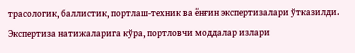трасологик, баллистик, портлаш-техник ва ёнғин экспертизалари ўтказилди. Экспертиза натижаларига кўра, портловчи моддалар излари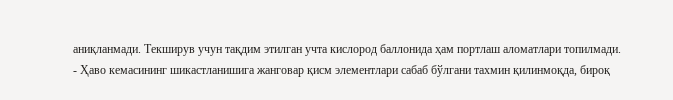аниқланмади. Текширув учун тақдим этилган учта кислород баллонида ҳам портлаш аломатлари топилмади.
- Ҳаво кемасининг шикастланишига жанговар қисм элементлари сабаб бўлгани тахмин қилинмоқда, бироқ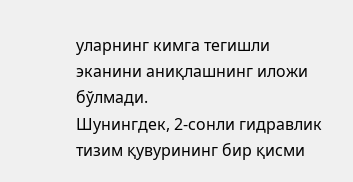уларнинг кимга тегишли эканини аниқлашнинг иложи бўлмади.
Шунингдек, 2-сонли гидравлик тизим қувурининг бир қисми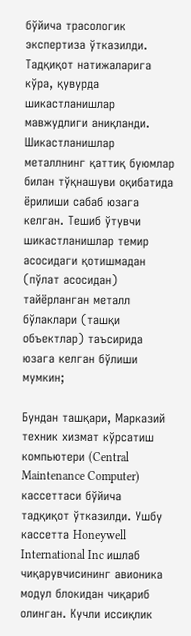бўйича трасологик экспертиза ўтказилди. Тадқиқот натижаларига кўра, қувурда шикастланишлар мавжудлиги аниқланди. Шикастланишлар металлнинг қаттиқ буюмлар билан тўқнашуви оқибатида ёрилиши сабаб юзага келган. Тешиб ўтувчи шикастланишлар темир асосидаги қотишмадан (пўлат асосидан) тайёрланган металл бўлаклари (ташқи объектлар) таъсирида юзага келган бўлиши мумкин;

Бундан ташқари, Марказий техник хизмат кўрсатиш компьютери (Central Maintenance Computer) кассеттаси бўйича тадқиқот ўтказилди. Ушбу кассетта Honeywell International Inc ишлаб чиқарувчисининг авионика модул блокидан чиқариб олинган. Кучли иссиқлик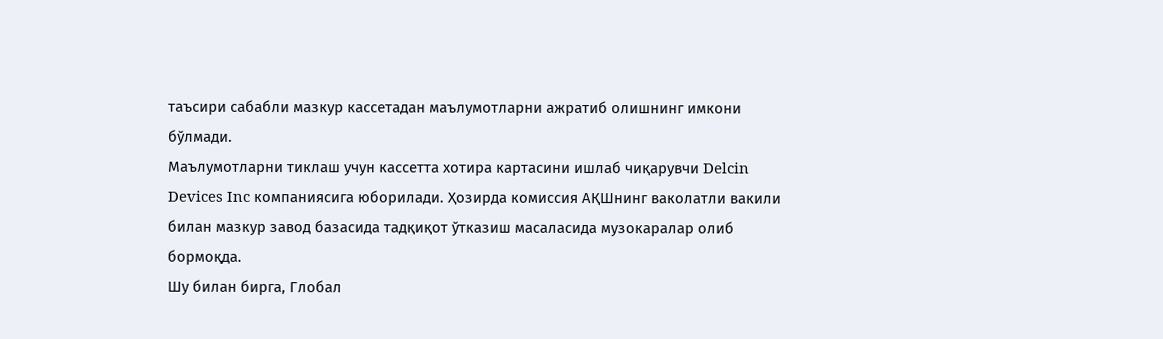таъсири сабабли мазкур кассетадан маълумотларни ажратиб олишнинг имкони бўлмади.
Маълумотларни тиклаш учун кассетта хотира картасини ишлаб чиқарувчи Delcin Devices Inc компаниясига юборилади. Ҳозирда комиссия АҚШнинг ваколатли вакили билан мазкур завод базасида тадқиқот ўтказиш масаласида музокаралар олиб бормоқда.
Шу билан бирга, Глобал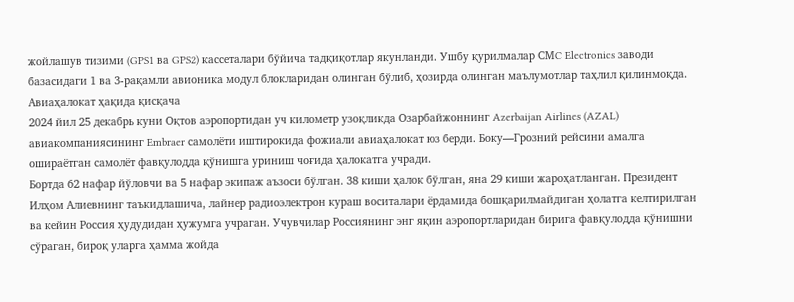жойлашув тизими (GPS1 ва GPS2) кассеталари бўйича тадқиқотлар якунланди. Ушбу қурилмалар CМC Electronics заводи базасидаги 1 ва 3-рақамли авионика модул блокларидан олинган бўлиб, ҳозирда олинган маълумотлар таҳлил қилинмоқда.
Авиаҳалокат ҳақида қисқача
2024 йил 25 декабрь куни Оқтов аэропортидан уч километр узоқликда Озарбайжоннинг Azerbaijan Airlines (AZAL) авиакомпаниясининг Embraer самолёти иштирокида фожиали авиаҳалокат юз берди. Боку—Грозний рейсини амалга ошираётган самолёт фавқулодда қўнишга уриниш чоғида ҳалокатга учради.
Бортда 62 нафар йўловчи ва 5 нафар экипаж аъзоси бўлган. 38 киши ҳалок бўлган, яна 29 киши жароҳатланган. Президент Илҳом Алиевнинг таъкидлашича, лайнер радиоэлектрон кураш воситалари ёрдамида бошқарилмайдиган ҳолатга келтирилган ва кейин Россия ҳудудидан ҳужумга учраган. Учувчилар Россиянинг энг яқин аэропортларидан бирига фавқулодда қўнишни сўраган, бироқ уларга ҳамма жойда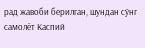рад жавоби берилган, шундан сўнг самолёт Каспий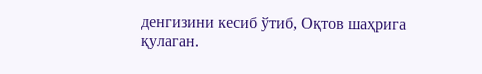денгизини кесиб ўтиб, Оқтов шаҳрига қулаган.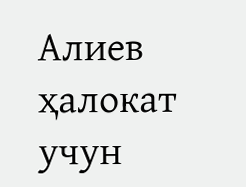Алиев ҳалокат учун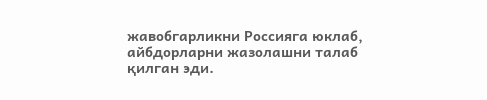жавобгарликни Россияга юклаб, айбдорларни жазолашни талаб қилган эди.